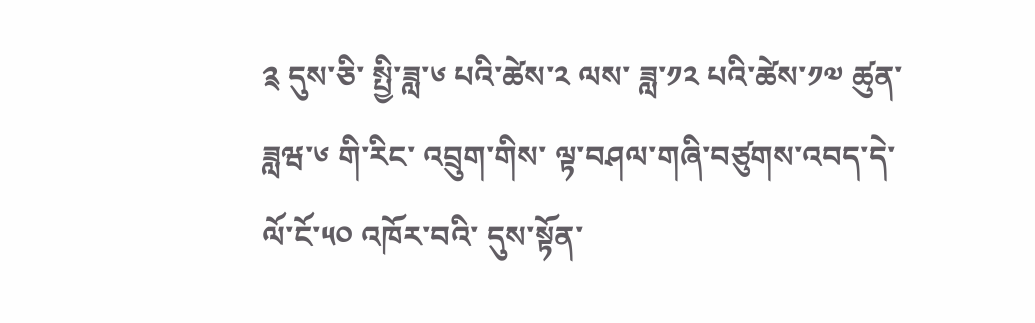༉ དུས་ཅི་ སྤྱི་ཟླ་༦ པའི་ཚེས་༢ ལས་ ཟླ་༡༢ པའི་ཚེས་༡༧ ཚུན་ ཟླཝ་༦ གི་རིང་ འབྲུག་གིས་ ལྟ་བཤལ་གཞི་བཙུགས་འབད་དེ་ ལོ་ངོ་༥༠ འཁོར་བའི་ དུས་སྟོན་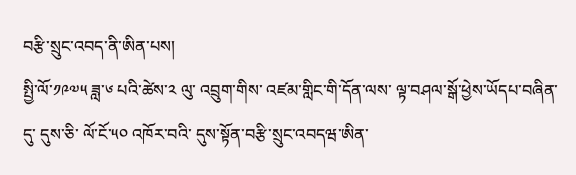བརྩི་སྲུང་འབད་ནི་ཨིན་པས།
སྤྱི་ལོ་༡༩༧༥ ཟླ་༦ པའི་ཚེས་༢ ལུ་ འབྲུག་གིས་ འཛམ་གླིང་གི་དོན་ལས་ ལྟ་བཤལ་སྒོ་ཕྱེས་ཡོདཔ་བཞིན་དུ་ དུས་ཅི་ ལོ་ངོ་༥༠ འཁོར་བའི་ དུས་སྟོན་བརྩི་སྲུང་འབདཝ་ཨིན་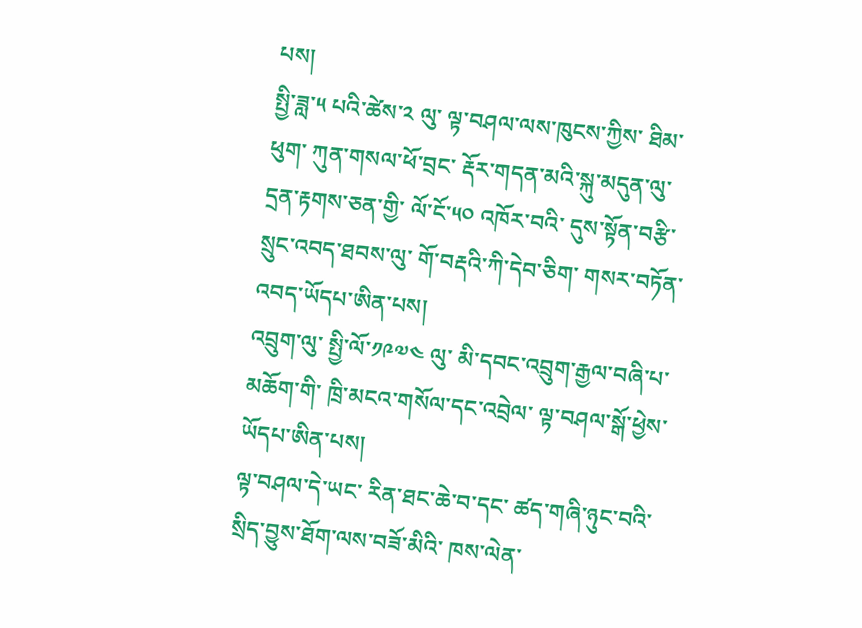པས།
སྤྱི་ཟླ་༥ པའི་ཚེས་༢ ལུ་ ལྟ་བཤལ་ལས་ཁུངས་ཀྱིས་ ཐིམ་ཕུག་ ཀུན་གསལ་ཕོ་བྲང་ རྡོར་གདན་མའི་སྐུ་མདུན་ལུ་ དྲན་རྟགས་ཅན་གྱི་ ལོ་ངོ་༥༠ འཁོར་བའི་ དུས་སྟོན་བརྩི་སྲུང་འབད་ཐབས་ལུ་ གོ་བརྡའི་ཀི་དེབ་ཅིག་ གསར་བཏོན་འབད་ཡོདཔ་ཨིན་པས།
འབྲུག་ལུ་ སྤྱི་ལོ་༡༩༧༤ ལུ་ མི་དབང་འབྲུག་རྒྱལ་བཞི་པ་མཆོག་གི་ ཁྲི་མངའ་གསོལ་དང་འབྲེལ་ ལྟ་བཤལ་སྒོ་ཕྱེས་ཡོདཔ་ཨིན་པས།
ལྟ་བཤལ་དེ་ཡང་ རིན་ཐང་ཆེ་བ་དང་ ཚད་གཞི་ཉུང་བའི་ སྲིད་བྱུས་ཐོག་ལས་བཟོ་མིའི་ ཁས་ལེན་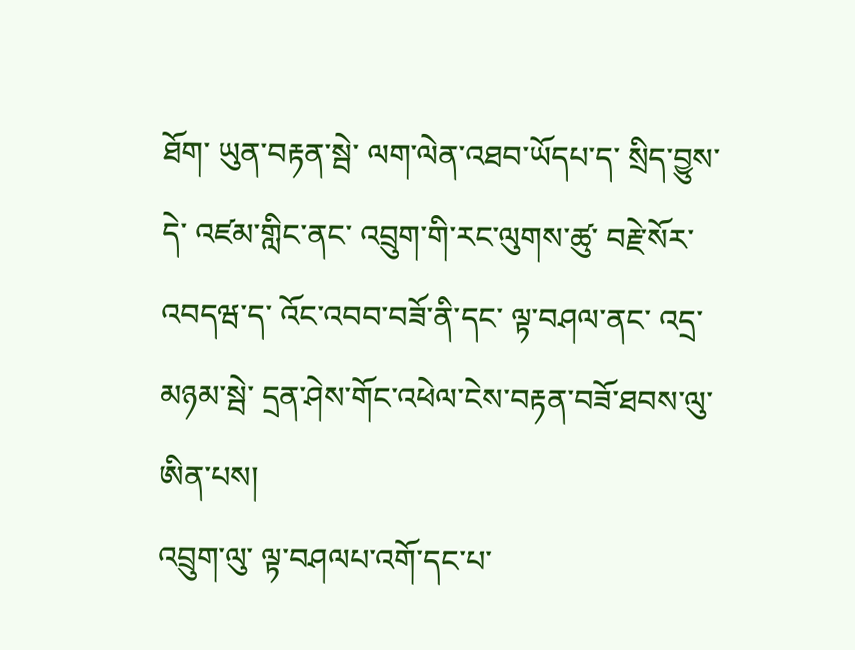ཐོག་ ཡུན་བརྟན་སྦེ་ ལག་ལེན་འཐབ་ཡོདཔ་ད་ སྲིད་བྱུས་དེ་ འཛམ་གླིང་ནང་ འབྲུག་གི་རང་ལུགས་ཚུ་ བརྗེ་སོར་འབདཝ་ད་ འོང་འབབ་བཟོ་ནི་དང་ ལྟ་བཤལ་ནང་ འདྲ་མཉམ་སྦེ་ དྲན་ཤེས་གོང་འཕེལ་ངེས་བརྟན་བཟོ་ཐབས་ལུ་ཨིན་པས།
འབྲུག་ལུ་ ལྟ་བཤལཔ་འགོ་དང་པ་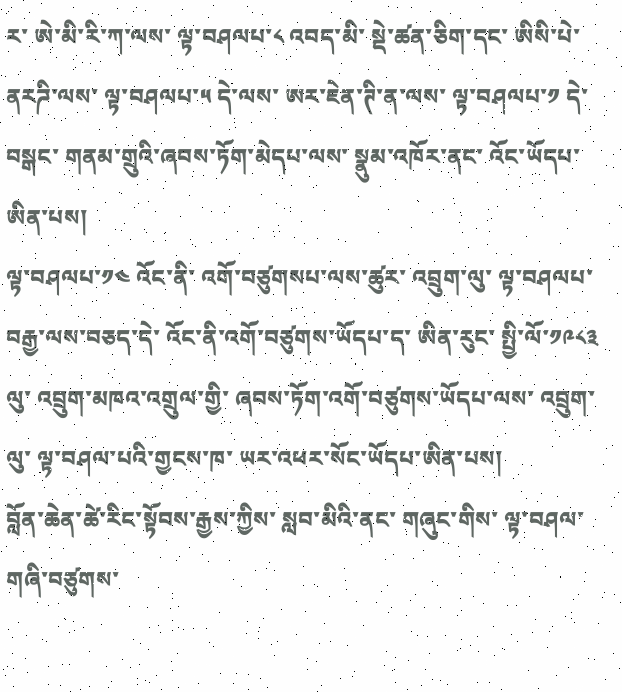ར་ ཨེ་མི་རི་ཀ་ལས་ ལྟ་བཤལཔ་༨ འབད་མི་ སྡེ་ཚན་ཅིག་དང་ ཨིསི་པེ་ནརཌི་ལས་ ལྟ་བཤལཔ་༥ དེ་ལས་ ཨར་ཇེན་ཊི་ན་ལས་ ལྟ་བཤལཔ་༡ དེ་བསྒང་ གནམ་གྲུའི་ཞབས་ཏོག་མེདཔ་ལས་ སྣུམ་འཁོར་ནང་ འོང་ཡོདཔ་ཨིན་པས།
ལྟ་བཤལཔ་༡༤ འོང་ནི་ འགོ་བཙུགསཔ་ལས་ཚུར་ འབྲུག་ལུ་ ལྟ་བཤལཔ་བརྒྱ་ལས་བཅད་དེ་ འོང་ནི་འགོ་བཙུགས་ཡོདཔ་ད་ ཨིན་རུང་ སྤྱི་ལོ་༡༩༨༣ ལུ་ འབྲུག་མཁའ་འགྲུལ་གྱི་ ཞབས་ཏོག་འགོ་བཙུགས་ཡོདཔ་ལས་ འབྲུག་ལུ་ ལྟ་བཤལ་པའི་གྱངས་ཁ་ ཡར་འཕར་སོང་ཡོདཔ་ཨིན་པས།
བློན་ཆེན་ཚེ་རིང་སྟོབས་རྒྱས་ཀྱིས་ སླབ་མིའི་ནང་ གཞུང་གིས་ ལྟ་བཤལ་གཞི་བཙུགས་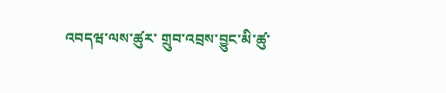འབདཝ་ལས་ཚུར་ གྲུབ་འབྲས་བྱུང་མི་ཚུ་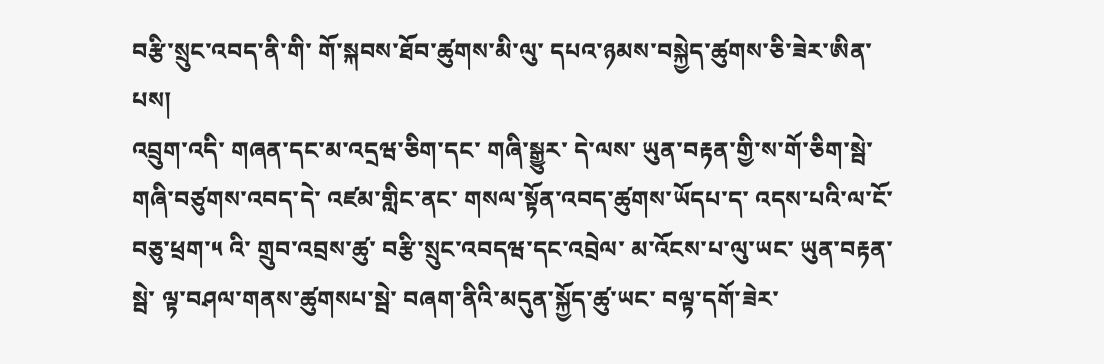བརྩི་སྲུང་འབད་ནི་གི་ གོ་སྐབས་ཐོབ་ཚུགས་མི་ལུ་ དཔའ་ཉམས་བསྐྱེད་ཚུགས་ཅི་ཟེར་ཨིན་པས།
འབྲུག་འདི་ གཞན་དང་མ་འདྲཝ་ཅིག་དང་ གཞི་སྒྱུར་ དེ་ལས་ ཡུན་བརྟན་གྱི་ས་གོ་ཅིག་སྦེ་ གཞི་བཙུགས་འབད་དེ་ འཛམ་གླིང་ནང་ གསལ་སྟོན་འབད་ཚུགས་ཡོདཔ་ད་ འདས་པའི་ལ་ངོ་བཅུ་ཕྲག་༥ འི་ གྲུབ་འབྲས་ཚུ་ བརྩི་སྲུང་འབདཝ་དང་འབྲེལ་ མ་འོངས་པ་ལུ་ཡང་ ཡུན་བརྟན་སྦེ་ ལྟ་བཤལ་གནས་ཚུགསཔ་སྦེ་ བཞག་ནིའི་མདུན་སྐྱོད་ཚུ་ཡང་ བལྟ་དགོ་ཟེར་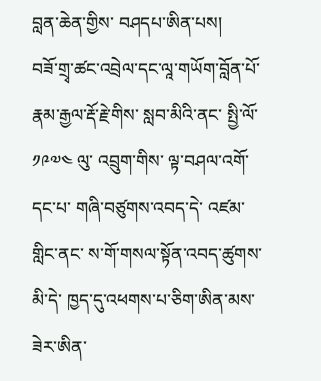བླན་ཆེན་གྱིས་ བཤདཔ་ཨིན་པས།
བཟོ་གྲྭ་ཚང་འབྲེལ་དང་ལཱ་གཡོག་བློན་པོ་ རྣམ་རྒྱལ་རྡོ་རྗེ་གིས་ སླབ་མིའི་ནང་ སྤྱི་ལོ་༡༩༧༤ ལུ་ འབྲུག་གིས་ ལྟ་བཤལ་འགོ་དང་པ་ གཞི་བཙུགས་འབད་དེ་ འཛམ་གླིང་ནང་ ས་གོ་གསལ་སྟོན་འབད་ཚུགས་མི་དེ་ ཁྱད་དུ་འཕགས་པ་ཅིག་ཨིན་མས་ཟེར་ཨིན་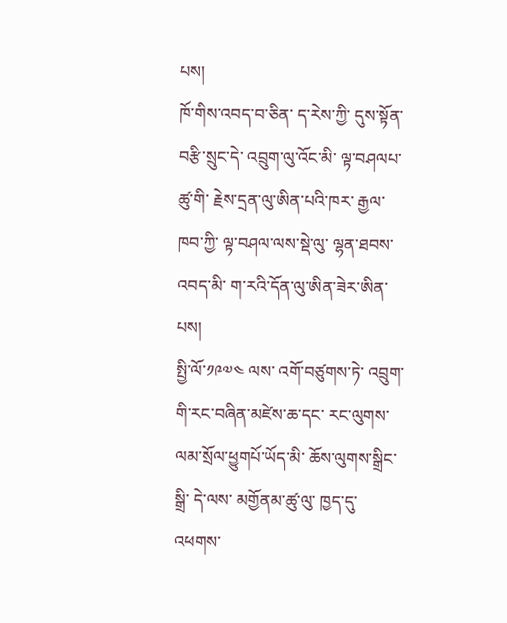པས།
ཁོ་གིས་འབད་བ་ཅིན་ ད་རེས་ཀྱི་ དུས་སྟོན་བརྩི་སྲུང་དེ་ འབྲུག་ལུ་འོང་མི་ ལྟ་བཤལཔ་ཚུ་གི་ རྗེས་དྲན་ལུ་ཨིན་པའི་ཁར་ རྒྱལ་ཁབ་ཀྱི་ ལྟ་བཤལ་ལས་སྡེ་ལུ་ ལྷན་ཐབས་འབད་མི་ ག་རའི་དོན་ལུ་ཨིན་ཟེར་ཨིན་པས།
སྤྱི་ལོ་༡༩༧༤ ལས་ འགོ་བཙུགས་ཏེ་ འབྲུག་གི་རང་བཞིན་མཛེས་ཆ་དང་ རང་ལུགས་ལམ་སྲོལ་ཕྱུགཔོ་ཡོད་མི་ ཆོས་ལུགས་སྒྲིང་སྒྲི་ དེ་ལས་ མགྱོནམ་ཚུ་ལུ་ ཁྱད་དུ་འཕགས་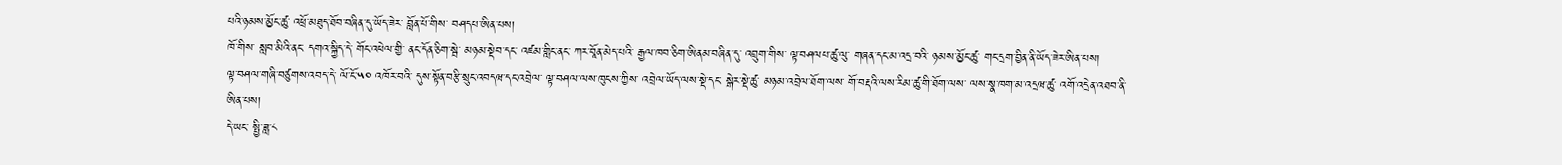པའི་ཉམས་མྱོང་ཚུ་ འཕྲོ་མཐུད་ཐོབ་བཞིན་དུ་ཡོད་ཟེར་ བློན་པོ་གིས་ བཤདཔ་ཨིན་པས།
ཁོ་གིས་ སླབ་མིའི་ནང་ དགའ་སྐྱིད་དེ་ གོང་འཕེལ་གྱི་ ནང་དོན་ཅིག་སྦེ་ མཉམ་སྡེབ་དང་ འཛམ་གླིང་ནང་ ཀར་བཱོན་མེད་པའི་ རྒྱལ་ཁབ་ཅིག་ཨིནམ་བཞིན་དུ་ འབྲུག་གིས་ ལྟ་བཤལཔ་ཚུ་ལུ་ གཞན་དང་མ་འདྲ་བའི་ ཉམས་མྱོང་ཚུ་ གང་དྲག་བྱིན་ནི་ཡོད་ཟེར་ཨིན་པས།
ལྟ་བཤལ་གཞི་བཙུགས་འབད་དེ་ ལོ་ངོ་༥༠ འཁོར་བའི་ དུས་སྟོན་བརྩི་སྲུང་འབདཝ་དང་འབྲེལ་ ལྟ་བཤལ་ལས་ཁུངས་ཀྱིས་ འབྲེལ་ཡོད་ལས་སྡེ་དང་ སྒེར་སྡེ་ཚུ་ མཉམ་འབྲེལ་ཐོག་ལས་ གོ་བརྡའི་ལས་རིམ་ཚུ་གི་ཐོག་ལས་ ལས་སྣ་ཁག་མ་འདྲཝ་ཚུ་ འགོ་འདྲེན་འཐབ་ནི་ཨིན་པས།
དེ་ཡང་ སྤྱི་ཟླ་༨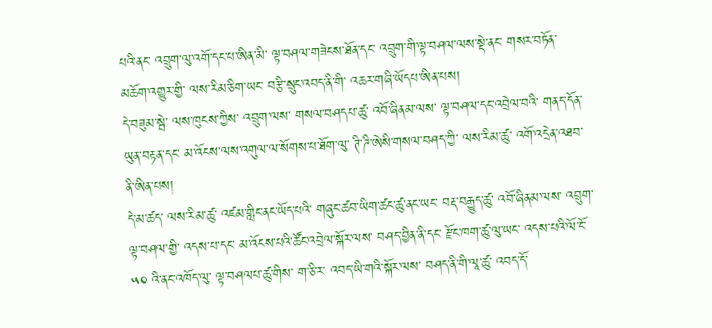པའི་ནང་ འབྲུག་ལུ་འགོ་དང་པ་ཨིན་མི་ ལྟ་བཤལ་གཟེངས་ཐོན་དང་ འབྲུག་གི་ལྟ་བཤལ་ལས་སྡེ་ནང་ གསར་བཏོན་མཆོག་འགྱུར་གྱི་ ལས་རིམ་ཅིག་ཡང་ བརྩི་སྲུང་འབད་ནི་གི་ འཆར་གཞི་ཡོདཔ་ཨིན་པས།
དེ་བཟུམ་སྦེ་ ལས་ཁུངས་ཀྱིས་ འབྲུག་ལས་ གསལ་བཤདཔ་ཚུ་ འབོ་ཞིནམ་ལས་ ལྟ་བཤལ་དང་འབྲེལ་བའི་ གནད་དོན་ ཡུན་བརྟན་དང་ མ་འོངས་ལས་འགུལ་ལ་སོགས་པ་ཐོག་ལུ་ ཊི་ཌི་ཨེསི་གསལ་བཤད་ཀྱི་ ལས་རིམ་ཚུ་ འགོ་འདྲེན་འཐབ་ནི་ཨིན་པས།
དེ་མ་ཚད་ ལས་རིམ་ཚུ་ འཛམ་གླིང་ནང་ཡོད་པའི་ གཞུང་ཚབ་ཡིག་ཚང་ཚུ་ནང་ཡང་ བརྡ་བརྒྱུད་ཚུ་ འབོ་ཞིནམ་ལས་ འབྲུག་ལྟ་བཤལ་གྱི་ འདས་པ་དང་ མ་འོངས་པའི་ཚོང་འབྲེལ་སྐོར་ལས་ བཤད་བྱིན་ནི་དང་ རྫོང་ཁག་ཚུ་ལུ་ཡང་ འདས་པའི་ལོ་ངོ་༥༠ འི་ནང་འཁོད་ལུ་ ལྟ་བཤལཔ་ཚུ་གིས་ ག་ཅི་ར་ འབད་ཡི་གའི་སྐོར་ལས་ བཤད་ནི་གི་ལཱ་ཚུ་ འབད་དོ་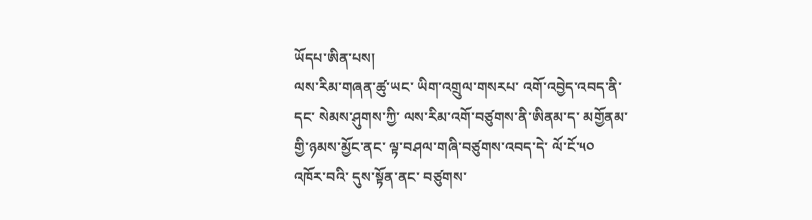ཡོདཔ་ཨིན་པས།
ལས་རིམ་གཞན་ཚུ་ཡང་ ཡིག་འགྲུལ་གསརཔ་ འགོ་འབྱེད་འབད་ནི་དང་ སེམས་ཤུགས་ཀྱི་ ལས་རིམ་འགོ་བཙུགས་ནི་ཨིནམ་ད་ མགྱོནམ་གྱི་ཉམས་མྱོང་ནང་ ལྟ་བཤལ་གཞི་བཙུགས་འབད་དེ་ ལོ་ངོ་༥༠ འཁོར་བའི་ དུས་སྟོན་ནང་ བཙུགས་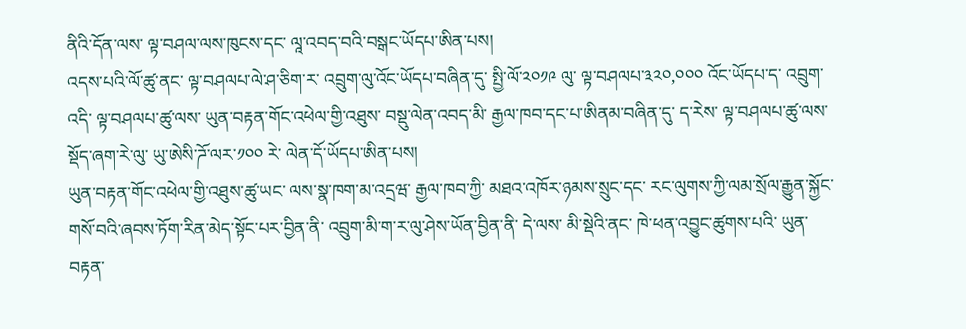ནིའི་དོན་ལས་ ལྟ་བཤལ་ལས་ཁུངས་དང་ ལཱ་འབད་བའི་བསྒང་ཡོདཔ་ཨིན་པས།
འདས་པའི་ལོ་ཚུ་ནང་ ལྟ་བཤལཔ་ལེ་ཤ་ཅིག་ར་ འབྲུག་ལུ་འོང་ཡོདཔ་བཞིན་དུ་ སྤྱི་ལོ་༢༠༡༩ ལུ་ ལྟ་བཤལཔ་༣༢༠,༠༠༠ འོང་ཡོདཔ་ད་ འབྲུག་འདི་ ལྟ་བཤལཔ་ཚུ་ལས་ ཡུན་བརྟན་གོང་འཕེལ་གྱི་འཐུས་ བསྡུ་ལེན་འབད་མི་ རྒྱལ་ཁབ་དང་པ་ཨིནམ་བཞིན་དུ་ ད་རེས་ ལྟ་བཤལཔ་ཚུ་ལས་ སྡོད་ཞག་རེ་ལུ་ ཡུ་ཨེསི་ཌོ་ལར་༡༠༠ རེ་ ལེན་དོ་ཡོདཔ་ཨིན་པས།
ཡུན་བརྟན་གོང་འཕེལ་གྱི་འཐུས་ཚུ་ཡང་ ལས་སྣ་ཁག་མ་འདྲཝ་ རྒྱལ་ཁབ་ཀྱི་ མཐའ་འཁོར་ཉམས་སྲུང་དང་ རང་ལུགས་ཀྱི་ལམ་སྲོལ་རྒྱུན་སྐྱོང་ གསོ་བའི་ཞབས་ཏོག་རིན་མེད་སྟོང་པར་བྱིན་ནི་ འབྲུག་མི་ག་ར་ལུ་ཤེས་ཡོན་བྱིན་ནི་ དེ་ལས་ མི་སྡེའི་ནང་ ཁེ་ཕན་འབྱུང་ཚུགས་པའི་ ཡུན་བརྟན་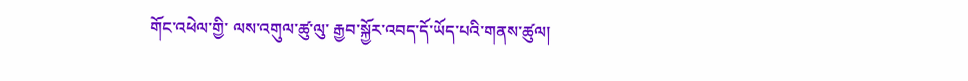གོང་འཕེལ་གྱི་ ལས་འགུལ་ཚུ་ལུ་ རྒྱབ་སྐྱོར་འབད་དོ་ཡོད་པའི་གནས་ཚུལ།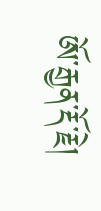ཨོ་རྒྱན་རྡོ་རྗེ།